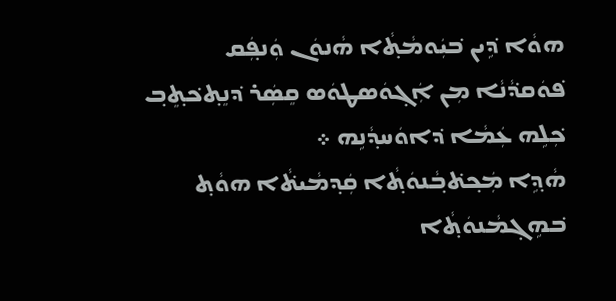ܗܘܵܐ ܕܹ݁ܝܢ ܒ݁ܝܲܘܡܵܬ݂ܵܐ ܗܵܢܘܿܢ ܘܲܢܦ݂ܲܩ ܦ݁ܘܿܩܕ݁ܵܢܵܐ ܡܼܢ ܐܲܓ݂ܘܿܣܛܘܿܣ ܩܸܣܲܪ ܕ݁ܢܸܬ݂ܟ݁ܬ݂ܸܒ݂ ܟܼ݁ܠܹܗ ܥܲܡܵܐ ܕ݁ܐܘܿܚܕ݂ܵܢܹܗ ܀
ܗܵܕ݂ܹܐ ܡܲܟ݂ܬ݁ܒ݂ܵܢܘܿܬ݂ܵܐ ܩܲܕ݂ܡܵܝܬ݁ܵܐ ܗܘܵܬ݂ ܒ݁ܗܹܓ݂ܡܵܢܘܿܬ݂ܵܐ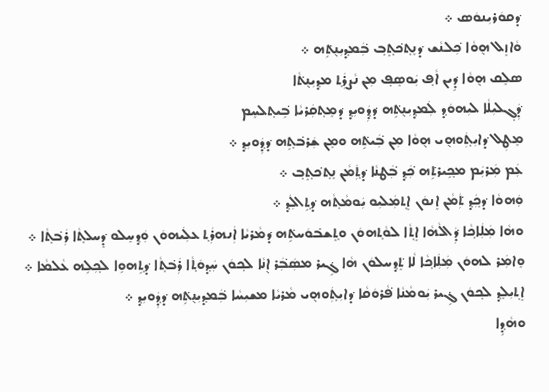ܕ݁ܩܘܿܪܝܼܢܘܿܣ ܀
ܘܵܐܙܸܠ ܗ݈ܘܵܐ ܟܼ݁ܠܢܵܫ ܕ݁ܢܸܬ݂ܟ݁ܬ݂ܸܒ݂ ܒ݁ܲܡܕ݂ܝܼܢ݈ܬܹ݁ܗ ܀
ܣܠܸܩ ܗ݈ܘܵܐ ܕܹ݁ܝܢ ܐܵܦ݂ ܝܲܘܣܸܦ݂ ܡܼܢ ܢܵܨܪܲܬ݂ ܡܕ݂ܝܼܢ݈ܬ݁ܵܐ
ܕ݁ܲܓ݂ܠܝܼܠܵܐ ܠܝܼܗܘܿܕ݂ ܠܲܡܕ݂ܝܼܢ݈ܬܹ݁ܗ ܕ݁ܕ݂ܲܘܝܼܕ݂ ܕ݁ܡܸܬ݂ܩܲܪܝܵܐ ܒܹ݁ܝܬ݂ܠܚܸܡ
ܡܸܛܼܠ ܕ݁ܐܝܼܬ݂ܲܘܗ݈ܝ ܗ݈ܘܵܐ ܡܼܢ ܒ݁ܲܝܬܹ݁ܗ ܘܡܸܢ ܫܲܪܒ݁ܬ݂ܹܗ ܕ݁ܕ݂ܲܘܝܼܕ݂ ܀
ܥܲܡ ܡܲܪܝܲܡ ܡܟ݂ܹܝܪܬܹ݁ܗ ܟ݁ܲܕ݂ ܒ݁ܲܛܢܵܐ ܕ݁ܬ݂ܲܡܵܢ ܢܸܬ݂ܟ݁ܬ݂ܸܒ݂ ܀
ܘܲܗܘܵܐ ܕ݁ܟ݂ܲܕ݂ ܬ݁ܲܡܵܢ ܐܸܢܘܿܢ ܐܸܬ݂ܡܲܠܝܼܘ ܝܲܘܡܵܬ݂ܵܗ ܕ݁ܬ݂ܹܐܠܲܕ݂ ܀
ܘܗܵܐ ܡܲܠܲܐܟ݂ܵܐ ܕ݁ܲܐܠܵܗܵܐ ܐܸܬ݂ܵܐ ܠܘܵܬ݂ܗܘܿܢ ܘܬ݂ܸܫܒ݁ܘܿܚܬܹ݁ܗ ܕ݁ܡܵܪܝܵܐ ܐܲܢܗܪܲܬ݂ ܥܠܲܝܗܘܿܢ ܘܲܕ݂ܚܸܠܘ ܕܸ݁ܚܠܬ݂ܵܐ ܪܲܒ݁ܬ݂ܵܐ ܀
ܘܸܐܡܲܪ ܠܗܘܿܢ ܡܲܠܲܐܟ݂ܵܐ ܠܵܐ ܬܸ݁ܕ݂ܚܠܘܿܢ ܗܵܐ ܓܹ݁ܝܪ ܡܣܲܒ݁ܲܪ ܐ݈ܢܵܐ ܠܟ݂ܘܿܢ ܚܲܕ݂ܘܿܬ݂ܵܐ ܪܲܒ݁ܬ݂ܵܐ ܕ݁ܬ݂ܹܗܘܹܐ ܠܟ݂ܼܠܹܗ ܥܵܠܡܵܐ ܀
ܐܸܬ݂ܝܼܠܸܕ݂ ܠܟ݂ܘܿܢ ܓܹ݁ܝܪ ܝܲܘܡܵܢܵܐ ܦ݁ܵܪܘܿܩܵܐ ܕ݁ܐܝܼܬ݂ܲܘܗ݈ܝ ܡܵܪܝܵܐ ܡܫܝܼܚܵܐ ܒ݁ܲܡܕ݂ܝܼܢ݈ܬܹ݁ܗ ܕ݁ܕ݂ܲܘܝܼܕ݂ ܀
ܘܗܵܕ݂ܹܐ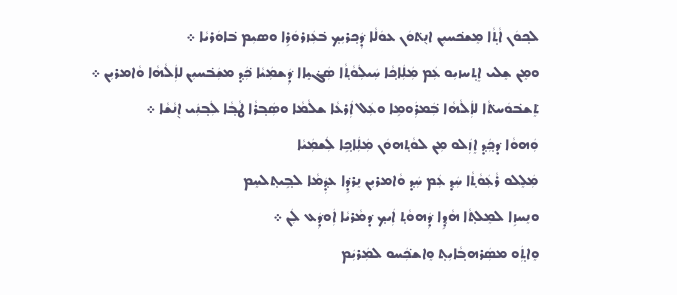ܠܟ݂ܘܿܢ ܐܵܬ݂ܵܐ ܡܸܫܟ݁ܚܝܼܢ ܐܢ݈ܬ݁ܘܿܢ ܥܘܿܠܵܐ ܕ݁ܲܟ݂ܪܝܼܟ݂ ܒ݁ܥܲܙܪܘܿܪܹܐ ܘܣܝܼܡ ܒ݁ܐܘܿܪܝܵܐ ܀
ܘܡܸܢ ܫܸܠܝ ܐܸܬ݂ܚܙܝܼܘ ܥܲܡ ܡܲܠܲܐܟ݂ܵܐ ܚܲܝܠܲܘܵܬ݂ܵܐ ܣܲܓ݁ܝܼܸܐܐ ܕ݁ܲܫܡܲܝܵܐ ܟ݁ܲܕ݂ ܡܫܲܒ݁ܚܝܼܢ ܠܐܲܠܵܗܵܐ ܘܵܐܡܪܝܼܢ ܀
ܬܸ݁ܫܒ݁ܘܿܚܬ݁ܵܐ ܠܐܲܠܵܗܵܐ ܒ݁ܲܡܪܲܘܡܹܐ ܘܥܲܠ ܐܲܪܥܵܐ ܫܠܵܡܵܐ ܘܣܲܒ݂ܪܵܐ ܛܵܒ݂ܵܐ ܠܲܒ݂ܢܲܝ ܐ݈ܢܵܫܵܐ ܀
ܘܲܗܘܵܐ ܕ݁ܟ݂ܲܕ݂ ܐܸܙܲܠܘ ܡܼܢ ܠܘܵܬ݂ܗܘܿܢ ܡܲܠܲܐܟ݂ܹܐ ܠܲܫܡܲܝܵܐ
ܡܲܠܸܠܘ ܪܵܥܲܘܵܬ݂ܵܐ ܚܲܕ݂ ܥܲܡ ܚܲܕ݂ ܘܵܐܡܪܝܼܢ ܢܸܪܕܹ݁ܐ ܥܕ݂ܲܡܵܐ ܠܒ݂ܹܝܬ݂ܠܚܸܡ
ܘܢܸܚܙܹܐ ܠܡܸܠܬ݂ܵܐ ܗܵܕ݂ܹܐ ܕ݁ܲܗܘܵܬ݂ ܐܲܝܟ݂ ܕ݁ܡܵܪܝܵܐ ܐܲܘܕ݁ܲܥ ܠܲܢ ܀
ܘܸܐܬ݂ܲܘ ܡܣܲܪܗܒ݂ܵܐܝܼܬ݂ ܘܸܐܫܟ݁ܲܚܘ ܠܡܲܪܝܲܡ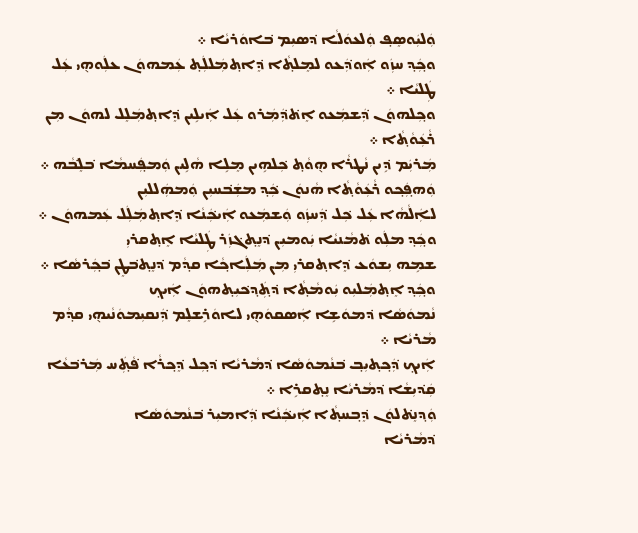ܘܲܠܝܲܘܣܸܦ݂ ܘܲܠܥܘܿܠܵܐ ܕ݁ܣܝܼܡ ܒ݁ܐܘܿܪܝܵܐ ܀
ܘܟ݂ܲܕ݂ ܚܙܲܘ ܐܲܘܕ݁ܲܥܘ ܠܡܸܠܬ݂ܵܐ ܕܸ݁ܐܬ݂ܡܲܠܠܲܬ݂ ܥܲܡܗܘܿܢ ܥܠܲܘܗ݈ܝ ܥܲܠ ܛܲܠܝܵܐ ܀
ܘܟ݂ܼܠܗܘܿܢ ܕ݁ܲܫܡܲܥܘ ܐܸܬ݁ܕ݁ܲܡܲܪܘ ܥܲܠ ܐܲܝܠܹܝܢ ܕܸ݁ܐܬ݂ܡܲܠܸܠ ܠܗܘܿܢ ܡܼܢ ܪܵܥܲܘܵܬ݂ܵܐ ܀
ܡܲܪܝܲܡ ܕܹ݁ܝܢ ܢܵܛܪܵܐ ܗ݈ܘܵܬ݂ ܟܼ݁ܠܗܹܝܢ ܡܸܠܹܐ ܗܵܠܹܝܢ ܘܲܡܦ݂ܲܚܡܵܐ ܒ݁ܠܸܒ݁ܵܗ ܀
ܘܲܗܦ݂ܲܟ݂ܘ ܪܵܥܲܘܵܬ݂ܵܐ ܗܵܢܘܿܢ ܟ݁ܲܕ݂ ܡܫܲܒ݁ܚܝܼܢ ܘܲܡܗܲܠܠܝܼܢ
ܠܐܲܠܵܗܵܐ ܥܲܠ ܟܼ݁ܠ ܕ݁ܲܚܙܲܘ ܘܲܫܡܲܥܘ ܐܲܝܟ݁ܲܢܵܐ ܕܸ݁ܐܬ݂ܡܲܠܲܠ ܥܲܡܗܘܿܢ ܀
ܘܟ݂ܲܕ݂ ܡܠܲܘ ܬ݁ܡܵܢܝܵܐ ܝܲܘܡܝܼܢ ܕ݁ܢܸܬ݂ܓ݁ܙܲܪ ܛܲܠܝܵܐ ܐܸܬ݂ܩܪܝܼ
ܫܡܹܗ ܝܼܫܘܿܥ ܕܸ݁ܐܬ݂ܩܪܝܼ ܡܼܢ ܡܲܠܲܐܟ݂ܵܐ ܩܕ݂ܵܡ ܕ݁ܢܸܬ݂ܒ݁ܛܸܢ ܒ݁ܟ݂ܲܪܣܵܐ ܀
ܘܟ݂ܲܕ݂ ܐܸܬ݂ܡܲܠܝܼܘ ܝܲܘܡܵܬ݂ܵܐ ܕ݁ܬ݂ܲܕ݂ܟ݁ܝܼܬ݂ܗܘܿܢ ܐܲܝܟ݂
ܢܵܡܘܿܣܵܐ ܕ݁ܡܘܿܫܹܐ ܐܲܣܩܘܿܗ݈ܝ ܠܐܘܿܪܹܫܠܸܡ ܕ݁ܲܢܩܝܼܡܘܿܢܵܝܗ݈ܝ ܩܕ݂ܵܡ ܡܵܪܝܵܐ ܀
ܐܲܝܟ݂ ܕ݁ܲܟ݂ܬ݂ܝܼܒ݂ ܒ݁ܢܵܡܘܿܣܵܐ ܕ݁ܡܵܪܝܵܐ ܕ݁ܟ݂ܼܠ ܕܸ݁ܟ݂ܪܵܐ ܦ݁ܵܬ݂ܲܚ ܡܲܪܒ݁ܥܵܐ ܩܲܕ݁ܝܼܫܵܐ ܕ݁ܡܵܪܝܵܐ ܢܸܬ݂ܩܪܹܐ ܀
ܘܲܕ݂ܢܸܬ݁ܠܘܿܢ ܕܸ݁ܒ݂ܚܬ݂ܵܐ ܐܲܝܟ݁ܲܢܵܐ ܕ݁ܲܐܡܝܼܪ ܒ݁ܢܵܡܘܿܣܵܐ
ܕ݁ܡܵܪܝܵܐ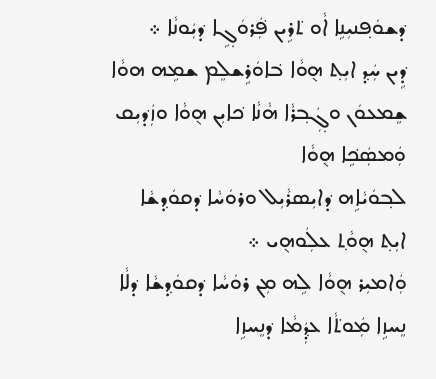ܕ݁ܫܘܿܦ݂ܢܝܼܢܹܐ ܐܵܘ ܬ݁ܪܹܝܢ ܦ݁ܲܪܘܿܓ݂ܹܐ ܕ݁ܝܲܘܢܵܐ ܀
ܕܹ݁ܝܢ ܚܲܕ݂ ܐܝܼܬ݂ ܗ݈ܘܵܐ ܒ݁ܐܘܿܪܹܫܠܸܡ ܫܡܹܗ ܗܘܵܐ
ܫܸܡܥܘܿܢ ܘܓ݂ܲܒ݂ܪܵܐ ܗܵܢܵܐ ܟ݁ܐܝܼܢ ܗ݈ܘܵܐ ܘܙܲܕ݁ܝܼܩ ܘܲܡܣܲܟܹ݁ܐ ܗ݈ܘܵܐ
ܠܒ݂ܘܿܝܵܐܹܗ ܕ݁ܐܝܼܣܪܵܝܼܠ ܘܪܘܿܚܵܐ ܕ݁ܩܘܿܕ݂ܫܵܐ ܐܝܼܬ݂ ܗ݈ܘܵܬ݂ ܥܠܲܘܗ݈ܝ ܀
ܘܲܐܡܝܼܪ ܗ݈ܘܵܐ ܠܹܗ ܡܼܢ ܪܘܿܚܵܐ ܕ݁ܩܘܿܕ݂ܫܵܐ ܕ݁ܠܵܐ ܢܸܚܙܹܐ ܡܲܘܬ݁ܵܐ ܥܕ݂ܲܡܵܐ ܕ݁ܢܸܚܙܹܐ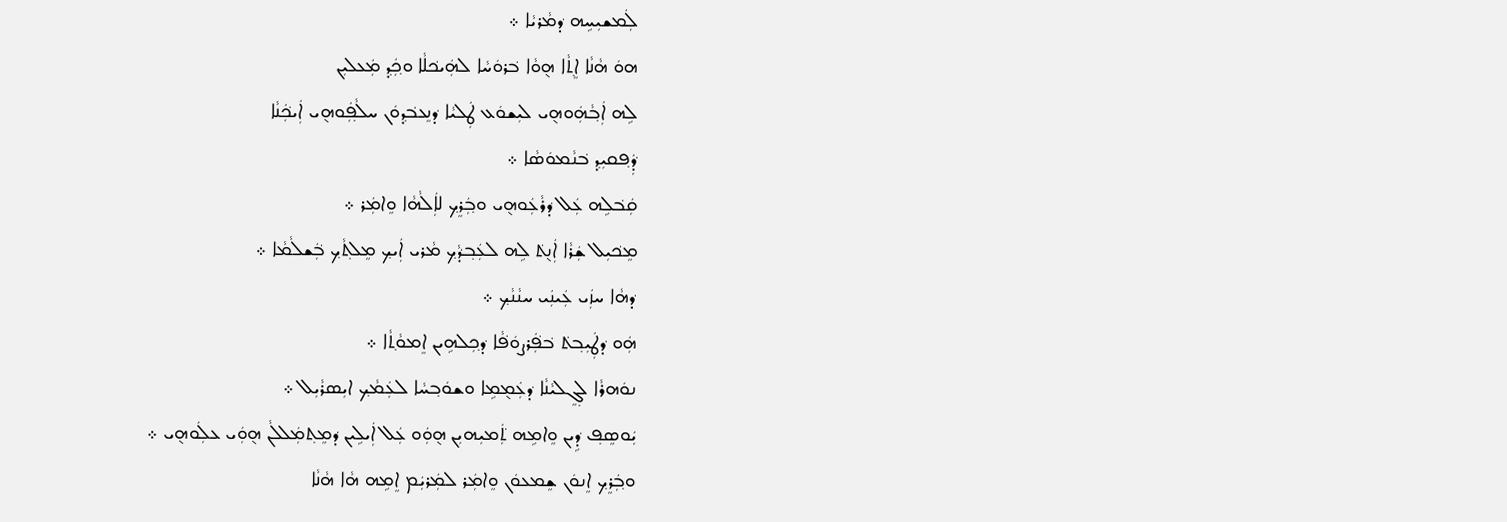ܠܲܡܫܝܼܚܹܗ ܕ݁ܡܵܪܝܵܐ ܀
ܗܘܿ ܗܵܢܵܐ ܐܸܬ݂ܵܐ ܗ݈ܘܵܐ ܒ݁ܪܘܿܚܵܐ ܠܗܲܝܟ݁ܠܵܐ ܘܟ݂ܲܕ݂ ܡܲܥܠܝܼܢ
ܠܹܗ ܐܲܒ݂ܵܗܲܘܗ݈ܝ ܠܝܼܫܘܿܥ ܛܲܠܝܵܐ ܕ݁ܢܸܥܒ݁ܕ݂ܘܿܢ ܚܠܵܦ݂ܲܘܗ݈ܝ ܐܲܝܟ݁ܲܢܵܐ
ܕ݁ܲܦ݂ܩܝܼܕ݂ ܒ݁ܢܵܡܘܿܣܵܐ ܀
ܩܲܒ݁ܠܹܗ ܥܲܠ ܕ݁ܪܵܥܲܘܗ݈ܝ ܘܒ݂ܲܪܸܟ݂ ܠܐܲܠܵܗܵܐ ܘܸܐܡܲܪ ܀
ܡܸܟ݁ܝܼܠ ܫܲܪܵܐ ܐܲܢ݈ܬ݁ ܠܹܗ ܠܥܲܒ݂ܕ݁ܵܟ݂ ܡܵܪܝ ܐܲܝܟ݂ ܡܸܠܬ݂ܵܟ݂ ܒ݁ܲܫܠܵܡܵܐ ܀
ܕ݁ܗܵܐ ܚܙܲܝ ܥܲܝܢܲܝ ܚܢܵܢܵܟ݂ ܀
ܗܲܘ ܕ݁ܛܲܝܼܒ݂ܬ݁ ܒ݁ܦ݁ܲܪܨܘܿܦ݁ܵܐ ܕ݁ܟ݂ܼܠܗܹܝܢ ܐܸܡܘܵܬ݂ܵܐ ܀
ܢܘܿܗܪܵܐ ܠܓ݂ܸܠܝܵܢܵܐ ܕ݁ܥܲܡ݈ܡܹܐ ܘܫܘܿܒ݂ܚܵܐ ܠܥܲܡܵܟ݂ ܐܝܼܣܪܵܝܼܠ ܀
ܝܲܘܣܸܦ݂ ܕܹ݁ܝܢ ܘܸܐܡܹܗ ܬ݁ܲܡܝܼܗܝܼܢ ܗ݈ܘܲܘ ܥܲܠ ܐܲܝܠܹܝܢ ܕ݁ܡܸܬ݂ܡܲܠܠܵܢ ܗ݈ܘܲܝ ܥܠܲܘܗ݈ܝ ܀
ܘܒ݂ܲܪܸܟ݂ ܐܸܢܘܿܢ ܫܸܡܥܘܿܢ ܘܸܐܡܲܪ ܠܡܲܪܝܲܡ ܐܸܡܹܗ ܗܵܐ ܗܵܢܵܐ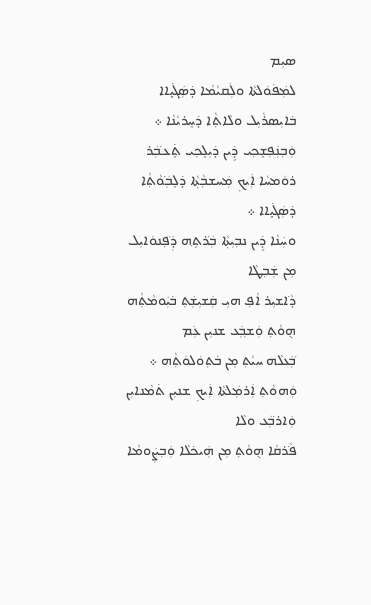ܣܝܼܡ
ܠܡܲܦ݁ܘܿܠܬ݁ܵܐ ܘܠܲܩܝܵܡܵܐ ܕ݁ܣܲܓ݁ܝܼܸܐܐ ܒ݁ܐܝܼܣܪܵܝܼܠ ܘܠܵܐܬ݂ܵܐ ܕ݁ܚܸܪܝܵܢܵܐ ܀
ܘܲܒ݂ܢܲܦ݂ܫܸܟ݂ܝ ܕܹ݁ܝܢ ܕ݁ܝܼܠܸܟ݂ܝ ܬܸ݁ܥܒ݁ܲܪ ܪܘܿܡܚܵܐ ܐܲܝܟ݂ ܡܲܚܫܒ݂ܵܬ݂ܵܐ ܕ݁ܠܸܒ݁ܲܘܵܬ݂ܵܐ ܕ݁ܣܲܓ݁ܝܼܸܐܐ ܀
ܘܚܲܢܵܐ ܕܹ݁ܝܢ ܢܒ݂ܝܼܬ݂ܵܐ ܒ݁ܲܪܬ݂ܹܗ ܕ݁ܲܦ݂ܢܘܿܐܝܼܠ ܡܼܢ ܫܲܒ݂ܛܵܐ
ܕ݁ܵܐܫܝܼܪ ܐܵܦ݂ ܗܝܼ ܩܲܫܝܼܫܲܬ݂ ܒ݁ܝܲܘܡܵܬ݂ܵܗ ܗ݈ܘܵܬ݂ ܘܲܫܒ݂ܲܥ ܫܢܝܼܢ ܥܲܡ
ܒ݁ܲܥܠܵܗ ܚܝܵܬ݂ ܡܼܢ ܒ݁ܬ݂ܘܿܠܘܿܬ݂ܵܗ ܀
ܘܲܗܘܵܬ݂ ܐܲܪܡܲܠܬ݁ܵܐ ܐܲܝܟ݂ ܫܢܝܼܢ ܬ݁ܡܵܢܐܝܼܢ ܘܲܐܪܒ݁ܲܥ ܘܠܵܐ
ܦ݁ܵܪܩܵܐ ܗ݈ܘܵܬ݂ ܡܼܢ ܗܲܝܟ݁ܠܵܐ ܘܲܒ݂ܨܲܘܡܵܐ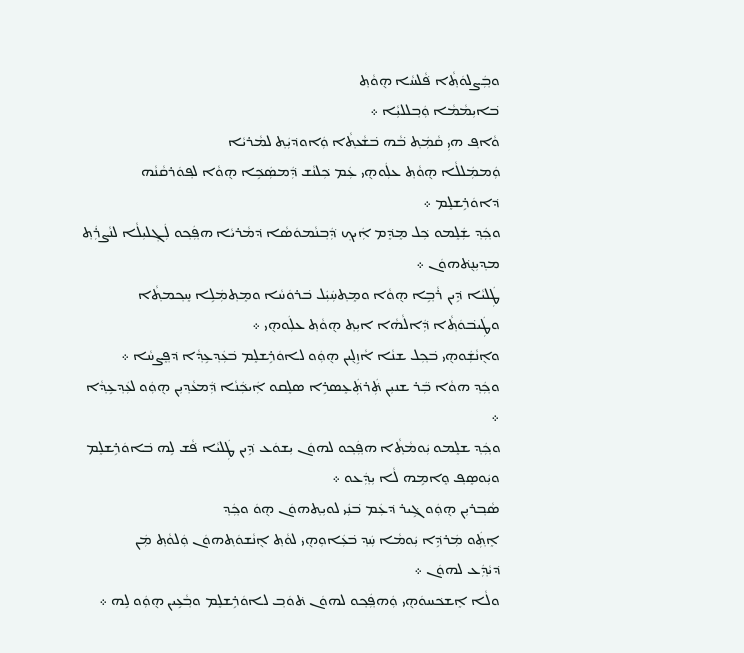ܘܒ݂ܲܨܠܘܿܬ݂ܵܐ ܦ݁ܵܠܚܵܐ ܗ݈ܘܵܬ݂
ܒ݁ܐܝܼܡܵܡܵܐ ܘܲܒ݂ܠܠܝܼܵܐ ܀
ܘܵܐܦ݂ ܗܝܼ ܩܵܡܲܬ݂ ܒ݁ܵܗ ܒ݁ܫܵܥܬ݂ܵܐ ܘܲܐܘܕ݁ܝܲܬ݂ ܠܡܵܪܝܵܐ
ܘܲܡܡܲܠܠܵܐ ܗ݈ܘܵܬ݂ ܥܠܲܘܗ݈ܝ ܥܲܡ ܟܼ݁ܠܢܵܫ ܕ݁ܲܡܣܲܟܹ݁ܐ ܗ݈ܘܵܐ ܠܦ݂ܘܿܪܩܵܢܵܗ
ܕ݁ܐܘܿܪܹܫܠܸܡ ܀
ܘܟ݂ܲܕ݂ ܫܲܠܸܡܘ ܟܼ݁ܠ ܡܸܕܸ݁ܡ ܐܲܝܟ݂ ܕ݁ܲܒ݂ܢܵܡܘܿܣܵܐ ܕ݁ܡܵܪܝܵܐ ܗܦ݂ܲܟ݂ܘ ܠܲܓ݂ܠܝܼܠܵܐ ܠܢܵܨܪܲܬ݂ ܡܕ݂ܝܼܢ݈ܬ݁ܗܘܿܢ ܀
ܛܲܠܝܵܐ ܕܹ݁ܝܢ ܪܵܒ݂ܹܐ ܗ݈ܘܵܐ ܘܡܸܬ݂ܚܲܝܲܠ ܒ݁ܪܘܿܚܵܐ ܘܡܸܬ݂ܡܲܠܹܐ ܚܸܟ݂ܡܬ݂ܵܐ ܘܛܲܝܒ݁ܘܿܬ݂ܵܐ ܕ݁ܲܐܠܵܗܵܐ ܐܝܼܬ݂ ܗ݈ܘܵܬ݂ ܥܠܲܘܗ݈ܝ ܀
ܘܐ݈ܢܵܫܲܘܗ݈ܝ ܒ݁ܟ݂ܼܠ ܫܢܵܐ ܐܵܙܹܠ݈ܝܢ ܗ݈ܘܲܘ ܠܐܘܿܪܹܫܠܸܡ ܒ݁ܥܲܕ݂ܥܹܕ݂ܵܐ ܕ݁ܦ݂ܸܨܚܵܐ ܀
ܘܟ݂ܲܕ݂ ܗܘܵܐ ܒ݁ܲܪ ܫܢܝܼܢ ܬ݁ܲܪܬ݁ܲܥܸܣܪܹܐ ܣܠܸܩܘ ܐܲܝܟ݁ܲܢܵܐ ܕ݁ܲܡܥܵܕ݂ܝܼܢ ܗ݈ܘܲܘ ܠܥܲܕ݂ܥܹܕ݂ܵܐ ܀
ܘܟ݂ܲܕ݂ ܫܠܸܡܘ ܝܲܘܡܵܬ݂ܵܐ ܗܦ݂ܲܟ݂ܘ ܠܗܘܿܢ ܝܼܫܘܿܥ ܕܹ݁ܝܢ ܛܲܠܝܵܐ ܦ݁ܵܫ ܠܹܗ ܒ݁ܐܘܿܪܹܫܠܸܡ ܘܝܲܘܣܸܦ݂ ܘܸܐܡܹܗ ܠܵܐ ܝܼܕ݂ܲܥܘ ܀
ܣܵܒ݂ܪܝܼܢ ܗ݈ܘܲܘ ܓܹ݁ܝܪ ܕ݁ܥܲܡ ܒ݁ܢܲܝ ܠܘܝܼܬ݂ܗܘܿܢ ܗ݈ܘܿ ܘܟ݂ܲܕ݂
ܐܸܬ݂ܲܘ ܡܲܪܕܹ݁ܐ ܝܲܘܡܵܐ ܚܲܕ݂ ܒ݁ܥܲܐܘܼܗ݈ܝ ܠܘܵܬ݂ ܐ݈ܢܵܫܘܿܬ݂ܗܘܿܢ ܘܲܠܘܵܬ݂ ܡܲܢ
ܕ݁ܝܵܕ݂ܲܥ ܠܗܘܿܢ ܀
ܘܠܵܐ ܐܸܫܟ݁ܚܘܿܗ݈ܝ ܘܲܗܦ݂ܲܟ݂ܘ ܠܗܘܿܢ ܬ݁ܘܿܒ݂ ܠܐܘܿܪܹܫܠܸܡ ܘܒ݂ܵܥܹܝܢ ܗ݈ܘܲܘ ܠܹܗ ܀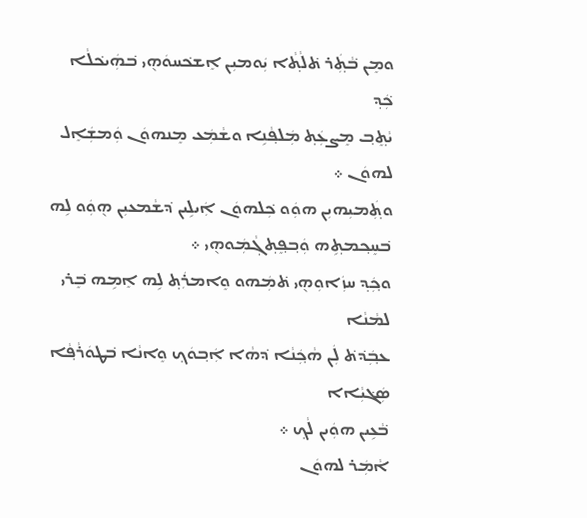ܘܡܸܢ ܒ݁ܵܬ݂ܲܪ ܬ݁ܠܵܬ݂ܵܐ ܝܲܘܡܝܼܢ ܐܸܫܟ݁ܚܘܿܗ݈ܝ ܒ݁ܗܲܝܟ݁ܠܵܐ ܟ݁ܲܕ݂
ܝܵܬ݂ܸܒ݂ ܡܸܨܥܲܬ݂ ܡܲܠܦ݂ܵܢܹܐ ܘܫܵܡܲܥ ܡܸܢܗܘܿܢ ܘܲܡܫܲܐܸܠ ܠܗܘܿܢ ܀
ܘܬ݂ܲܡܝܼܗܝܼܢ ܗܘܲܘ ܟܼ݁ܠܗܘܿܢ ܐܲܝܠܹܝܢ ܕ݁ܫܵܡܥܝܼܢ ܗ݈ܘܲܘ ܠܹܗ ܒ݁ܚܸܟ݂ܡܬ݂ܹܗ ܘܲܒ݂ܦ݂ܸܬ݂ܓ݂ܵܡܲܘܗ݈ܝ ܀
ܘܟ݂ܲܕ݂ ܚܙܲܐܘܼܗ݈ܝ ܬ݁ܡܲܗܘ ܘܸܐܡܪܲܬ݂ ܠܹܗ ܐܸܡܹܗ ܒܸ݁ܪܝ ܠܡܵܢܵܐ
ܥܒ݂ܲܕ݁ܬ݁ ܠܲܢ ܗܵܟ݂ܲܢܵܐ ܕ݁ܗܵܐ ܐܲܒ݂ܘܿܟ݂ ܘܸܐܢܵܐ ܒ݁ܛܘܿܪܵܦ݂ܵܐ ܣܲܓ݁ܝܼܵܐܐ
ܒ݁ܵܥܹܝܢ ܗܘܲܝܢ ܠܵܟ݂ ܀
ܐܵܡܲܪ ܠܗܘܿܢ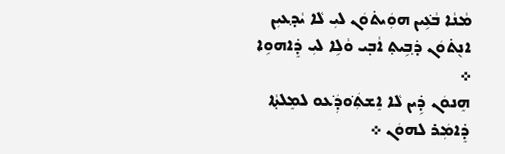ܡܵܢܵܐ ܒ݁ܵܥܹܝܢ ܗܘܲܝܬ݁ܘܿܢ ܠܝܼ ܠܵܐ ܝܵܕ݂ܥܝܼܢ ܐܢ݈ܬ݁ܘܿܢ ܕ݁ܒ݂ܹܝܬ݂ ܐܵܒ݂ܝ ܘܵܠܹܐ ܠܝܼ ܕܸ݁ܐܗܘܹܐ ܀
ܗܸܢܘܿܢ ܕܹ݁ܝܢ ܠܵܐ ܐܸܫܬ݁ܲܘܕ݁ܲܥܘ ܠܡܸܠܬ݂ܵܐ ܕܸ݁ܐܡܲܪ ܠܗܘܿܢ ܀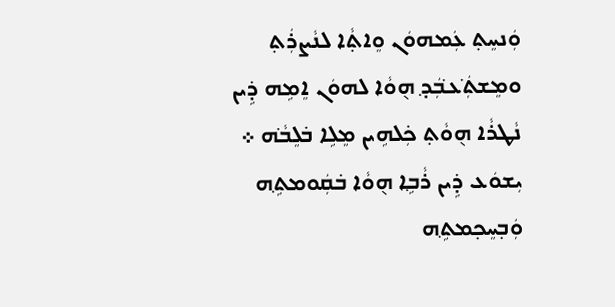ܘܲܢܚܸܬ݂ ܥܲܡܗܘܿܢ ܘܸܐܬ݂ܵܐ ܠܢܵܨܪܲܬ݂ ܘܡܸܫܬ݁ܲܥܒ݁ܲܕ݂ ܗ݈ܘܵܐ ܠܗܘܿܢ ܐܸܡܹܗ ܕܹ݁ܝܢ ܢܵܛܪܵܐ ܗ݈ܘܵܬ݂ ܟܼ݁ܠܗܹܝܢ ܡܸܠܹܐ ܒ݁ܠܸܒ݁ܵܗ ܀
ܝܼܫܘܿܥ ܕܹ݁ܝܢ ܪܵܒ݂ܹܐ ܗ݈ܘܵܐ ܒ݁ܩܲܘܡܬ݂ܹܗ ܘܲܒ݂ܚܸܟ݂ܡܬ݂ܹܗ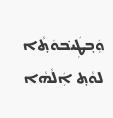ܘܲܒ݂ܛܲܝܒ݁ܘܿܬ݂ܵܐ ܠܘܵܬ݂ ܐܲܠܵܗܵܐ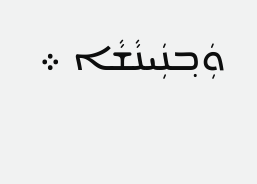ܘܲܒ݂ܢܲܝܢܵܫܵܐ ܀